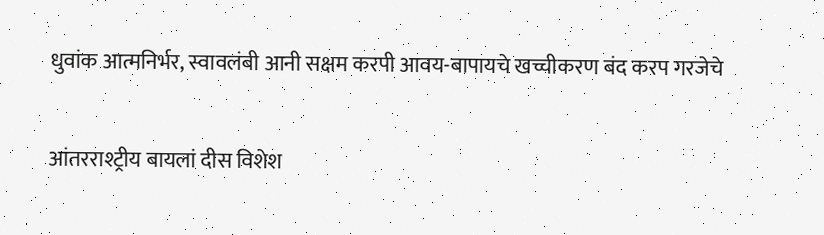धुवांक आत्मनिर्भर, स्वावलंबी आनी सक्षम करपी आवय-बापायचे खच्चीकरण बंद करप गरजेचे

आंतरराश्ट्रीय बायलां दीस विशेश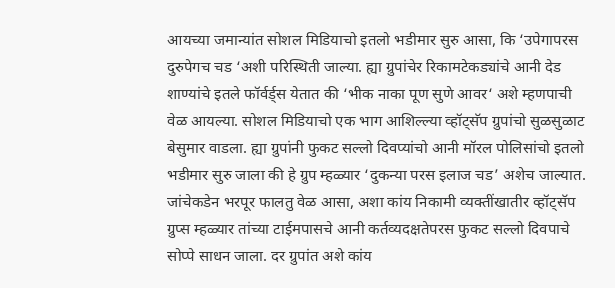आयच्या जमान्यांत सोशल मिडियाचो इतलो भडीमार सुरु आसा, कि ‘उपेगापरस दुरुपेगच चड ‘अशी परिस्थिती जाल्या. ह्या ग्रुपांचेर रिकामटेकड्यांचे आनी देड शाण्यांचे इतले फॉर्वर्ड्स येतात की ‘भीक नाका पूण सुणे आवर‌‘ अशे म्हणपाची वेळ आयल्या. सोशल मिडियाचो एक भाग आशिल्ल्या व्हॉट्सॅप ग्रुपांचो सुळसुळाट बेसुमार वाडला. ह्या ग्रुपांनी फुकट सल्लो दिवप्यांचो आनी मॉरल पोलिसांचो इतलो भडीमार सुरु जाला की हे ग्रुप म्हळ्यार ‘दुकन्या परस इलाज चड’ अशेच जाल्यात. जांचेकडेन भरपूर फालतु वेळ आसा, अशा कांय निकामी व्यक्तींखातीर व्हॉट्सॅप ग्रुप्स म्हळ्यार तांच्या टाईमपासचे आनी कर्तव्यदक्षतेपरस फुकट सल्लो दिवपाचे सोप्पे साधन जाला. दर ग्रुपांत अशे कांय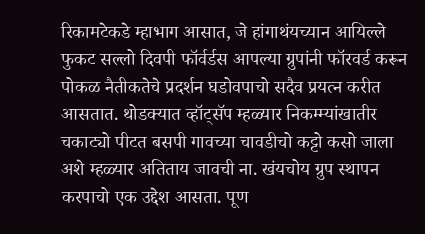रिकामटेकडे म्हाभाग आसात, जे हांगाथंयच्यान आयिल्ले फुकट सल्लो दिवपी फॉर्वर्डस आपल्या ग्रुपांनी फॉरवर्ड करून पोकळ नैतीकतेचे प्रदर्शन घडोवपाचो सदैव प्रयत्न करीत आसतात. थोडक्यात व्हॉट्सॅप म्हळ्यार निकम्म्यांखातीर चकाट्यो पीटत बसपी गावच्या चावडीचो कट्टो कसो जाला अशे म्हळ्यार अतिताय जावची ना. खंयचोय ग्रुप स्थापन करपाचो एक उद्देश आसता. पूण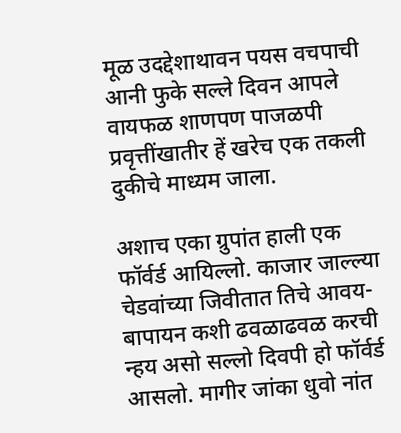मूळ उदद्देशाथावन पयस वचपाची आनी फुके सल्ले दिवन आपले वायफळ शाणपण पाजळपी प्रवृत्तींखातीर हें खरेच एक तकली दुकीचे माध्यम जाला.

अशाच एका ग्रुपांत हाली एक फॉर्वर्ड आयिल्लो. काजार जाल्ल्या चेडवांच्या जिवीतात तिचे आवय-बापायन कशी ढवळाढवळ करची न्हय असो सल्लो दिवपी हो फॉर्वर्ड आसलो. मागीर जांका धुवो नांत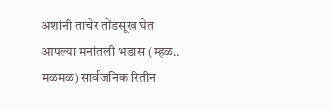अशांनी ताचेर तोंडसूख घेत आपल्या मनांतली भडास (म्हळ.. मळमळ) सार्वजनिक रितीन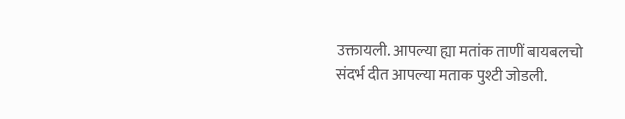उक्तायली. आपल्या ह्या मतांक ताणीं बायबलचो संदर्भ दीत आपल्या मताक पुश्टी जोडली.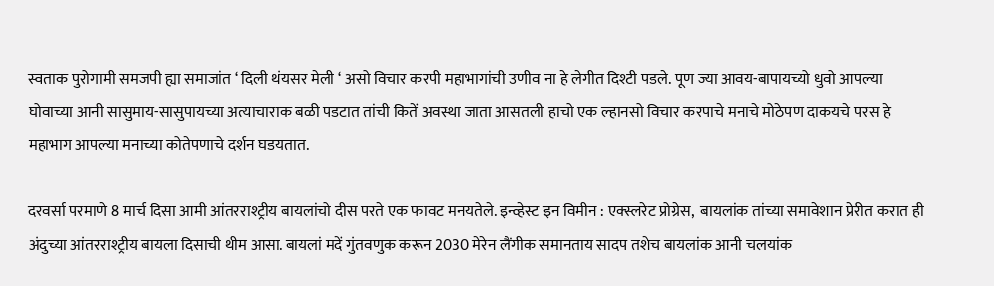स्वताक पुरोगामी समजपी ह्या समाजांत ‌‘ दिली थंयसर मेली ‘ असो विचार करपी महाभागांची उणीव ना हे लेगीत दिश्टी पडले. पूण ज्या आवय-बापायच्यो धुवो आपल्या घोवाच्या आनी सासुमाय-सासुपायच्या अत्याचाराक बळी पडटात तांची कितें अवस्था जाता आसतली हाचो एक ल्हानसो विचार करपाचे मनाचे मोठेपण दाकयचे परस हे महाभाग आपल्या मनाच्या कोतेपणाचे दर्शन घडयतात.

दरवर्सा परमाणे 8 मार्च दिसा आमी आंतरराश्ट्रीय बायलांचो दीस परते एक फावट मनयतेले. इन्व्हेस्ट इन विमीन : एक्स्लरेट प्रोग्रेस,  बायलांक तांच्या समावेशान प्रेरीत करात ही अंदुच्या आंतरराश्ट्रीय बायला दिसाची थीम आसा. बायलां मदें गुंतवणुक करून 2030 मेरेन लैंगीक समानताय सादप तशेच बायलांक आनी चलयांक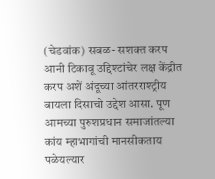(चेडवांक) सबळ- सशक्त करप आनी टिकावू उद्दिश्टांचेर लक्ष केंद्रीत करप अशें अंदूच्या आंतरराश्ट्रीय बायला दिसाचो उद्देश आसा. पूण आमच्या पुरुशप्रधान समाजांतल्या कांय म्हाभागांची मानसीकताय पळेयल्यार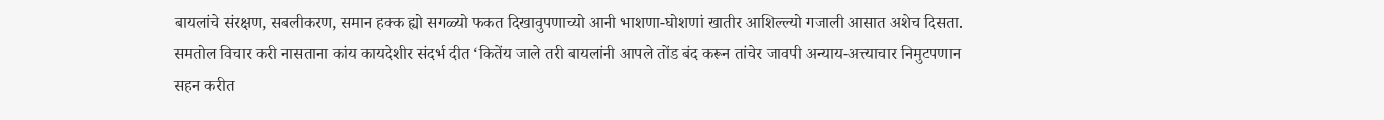बायलांचे संरक्षण, सबलीकरण, समान हक्क ह्यो सगळ्यो फकत दिखावुपणाच्यो आनी भाशणा-घोशणां खातीर आशिल्ल्यो गजाली आसात अशेच दिसता. समतोल विचार करी नासताना कांय कायदेशीर संदर्भ दीत ‌‘कितेंय जाले तरी बायलांनी आपले तोंड बंद करून तांचेर जावपी अन्याय-अत्त्याचार निमुटपणान सहन करीत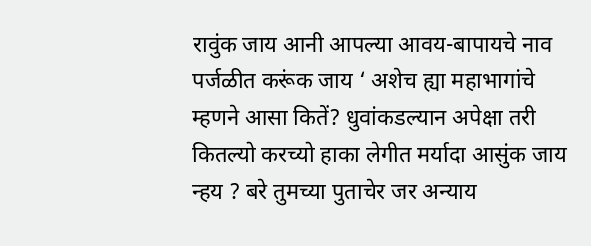रावुंक जाय आनी आपल्या आवय-बापायचे नाव पर्जळीत करूंक जाय ‘ अशेच ह्या महाभागांचे म्हणने आसा कितें? धुवांकडल्यान अपेक्षा तरी कितल्यो करच्यो हाका लेगीत मर्यादा आसुंक जाय न्हय ? बरे तुमच्या पुताचेर जर अन्याय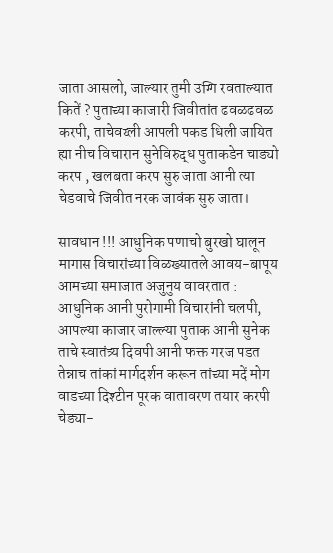जाता आसलो, जाल्यार तुमी उग्गि रवताल्यात कितें ? पुताच्या काजारी जिवीतांत ढवळढवळ करपी, ताचेवय्ली आपली पकड धिली जायित ह्या नीच विचारान सुनेविरुद्ध पुताकडेन चाड्यो करप , खलबता करप सुरु जाता आनी त्या चेडवाचे जिवीत नरक जावंक सुरु जाता।

सावधान !!! आधुनिक पणाचो बुरखो घालून मागास विचारांच्या विळख्यातले आवय-बापूय आमच्या समाजात अजुनुय वावरतात :  आधुनिक आनी पुरोगामी विचारांनी चलपी, आपल्या काजार जाल्ल्या पुताक आनी सुनेक ताचे स्वातंत्र्य दिवपी आनी फक्त गरज पडत तेन्नाच तांकां मार्गदर्शन करून तांच्या मदें मोग वाडच्या दिश्टीन पूरक वातावरण तयार करपी चेड्या-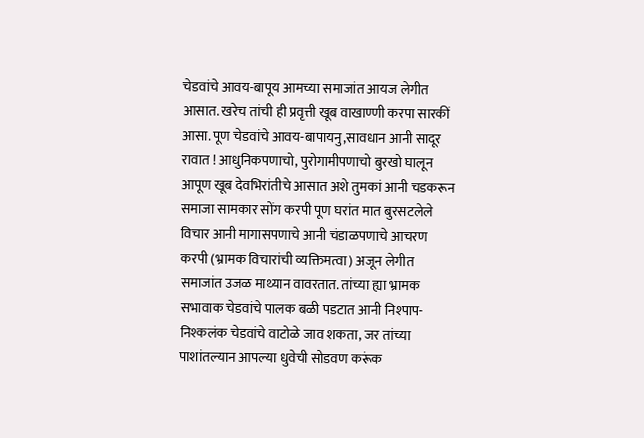चेडवांचे आवय-बापूय आमच्या समाजांत आयज लेगीत आसात. खरेच तांची ही प्रवृत्ती खूब वाखाण्णी करपा सारकीं आसा. पूण चेडवांचे आवय-बापायनु,सावधान आनी सादूर रावात ! आधुनिकपणाचो, पुरोगामीपणाचो बुरखो घालून आपूण खूब देवभिरांतीचे आसात अशे तुमकां आनी चडकरून समाजा सामकार सोंग करपी पूण घरांत मात बुरसटलेले विचार आनी मागासपणाचे आनी चंडाळपणाचे आचरण करपी (भ्रामक विचारांची व्यक्तिमत्वा) अजून लेगीत समाजांत उजळ माथ्यान वावरतात. तांच्या ह्या भ्रामक सभावाक चेडवांचे पालक बळी पडटात आनी निश्पाप- निश्कलंक चेडवांचे वाटोळे जाव शकता, जर तांच्या पाशांतल्यान आपल्या धुवेची सोडवण करूंक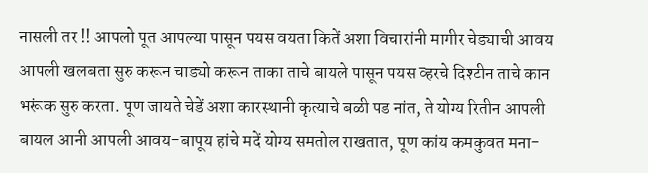नासली तर !! आपलो पूत आपल्या पासून पयस वयता कितें अशा विचारांनी मागीर चेड्याची आवय आपली खलबता सुरु करून चाड्यो करून ताका ताचे बायले पासून पयस व्हरचे दिश्टीन ताचे कान भरूंक सुरु करता. पूण जायते चेडें अशा कारस्थानी कृत्याचे बळी पड नांत, ते योग्य रितीन आपली बायल आनी आपली आवय-बापूय हांचे मदें योग्य समतोल राखतात, पूण कांय कमकुवत मना-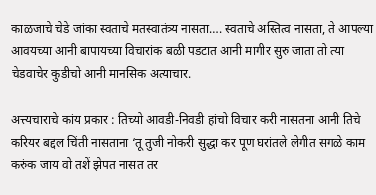काळजाचे चेडे जांका स्वताचे मतस्वातंत्र्य नासता…. स्वताचे अस्तित्व नासता, ते आपल्या आवयच्या आनी बापायच्या विचारांक बळी पडटात आनी मागीर सुरु जाता तो त्या चेडवाचेर कुडीचो आनी मानसिक अत्याचार.

अत्त्यचाराचे कांय प्रकार : तिच्यो आवडी-निवडी हांचो विचार करी नासतना आनी तिचे करियर बद्दल चिंती नासताना ‌‘तू तुजी नोकरी सुद्धा कर पूण घरांतले लेगीत सगळे काम करुंक जाय वो तशें झेपत नासत तर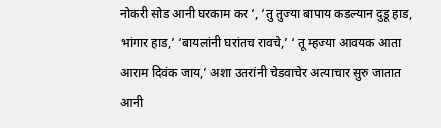नोकरी सोड आनी घरकाम कर ‘, ‘तु तुज्या बापाय कडल्यान दुडू हाड, भांगार हाड,’ ‘बायलांनी घरांतच रावचे,’ ‘ तू म्हज्या आवयक आता आराम दिवंक जाय,’ अशा उतरांनी चेडवाचेर अत्याचार सुरु जातात आनी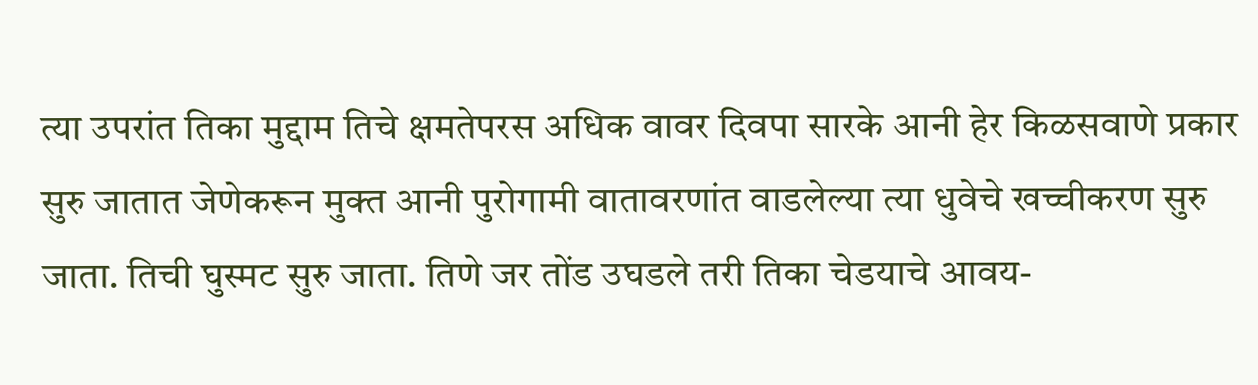त्या उपरांत तिका मुद्दाम तिचे क्षमतेपरस अधिक वावर दिवपा सारके आनी हेर किळसवाणे प्रकार सुरु जातात जेणेकरून मुक्त आनी पुरोगामी वातावरणांत वाडलेल्या त्या धुवेचे खच्चीकरण सुरु जाता. तिची घुस्मट सुरु जाता. तिणे जर तोंड उघडले तरी तिका चेडयाचे आवय-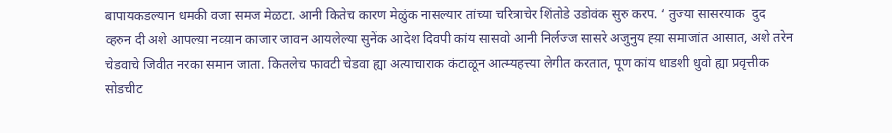बापायकडल्यान धमकी वजा समज मेळटा. आनी कितेच कारण मेळुंक नासल्यार तांच्या चरित्राचेर शिंतोडे उडोवंक सुरु करप. ‘ तुज्या सासरयाक  दुद व्हरुन दी अशे आपल्य़ा नव्य़ान काजार जावन आयलेल्या सुनेंक आदेश दिवपी कांय सासवो आनी निर्लज्ज सासरे अजुनुय ह्य़ा समाजांत आसात, अशे तरेन चेडवाचे जिवीत नरका समान जाता. कितलेच फावटी चेडवा ह्या अत्याचाराक कंटाळून आत्म्यहत्त्या लेगीत करतात, पूण कांय धाडशी धुवो ह्या प्रवृत्तीक सोडचीट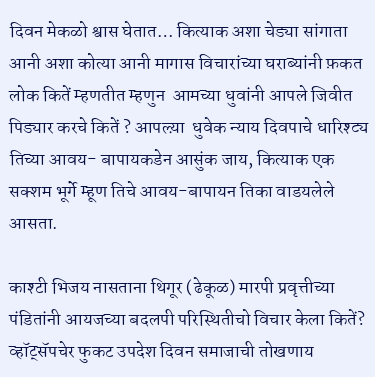दिवन मेकळो श्वास घेतात… कित्याक अशा चेड्या सांगाता आनी अशा कोत्या आनी मागास विचारांच्या घराब्यांनी फ़कत लोक कितें म्हणतीत म्हणुन  आमच्या धुवांनी आपले जिवीत पिड्यार करचे कितें ? आपल्य़ा  धुवेक न्याय दिवपाचे धारिश्ट्य तिच्या आवय- बापायकडेन आसुंक जाय, कित्याक एक सक्शम भूर्गे म्हूण तिचे आवय-बापायन तिका वाडयलेले आसता.

काश्टी भिजय नासताना थिगूर (ढेकूळ) मारपी प्रवृत्तीच्या पंडितांनी आयजच्या बदलपी परिस्थितीचो विचार केला कितें? व्हॉट्सॅपचेर फुकट उपदेश दिवन समाजाची तोखणाय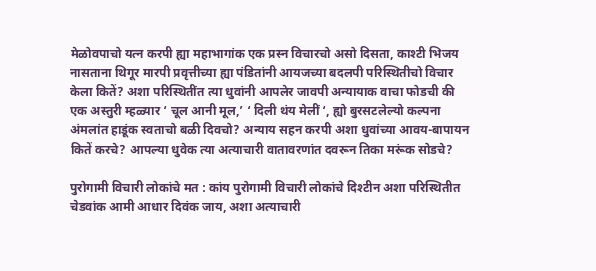मेळोवपाचो यत्न करपी ह्या महाभागांक एक प्रस्न विचारचो असो दिसता, काश्टी भिजय नासताना थिगूर मारपी प्रवृत्तीच्या ह्या पंडितांनी आयजच्या बदलपी परिस्थितीचो विचार केला कितें? अशा परिस्थितींत त्या धुवांनी आपलेर जावपी अन्यायाक वाचा फोडची की एक अस्तुरी म्हळ्यार ‌‘ चूल आनी मूल,’ ‘ दिली थंय मेलीं ‘, ह्यो बुरसटलेल्यो कल्पना अंमलांत हाडूंक स्वताचो बळी दिवचो? अन्याय सहन करपी अशा धुवांच्या आवय-बापायन कितें करचे? आपल्या धुवेक त्या अत्याचारी वातावरणांत दवरून तिका मरूंक सोडचे?

पुरोगामी विचारी लोकांचे मत : कांय पुरोगामी विचारी लोकांचे दिश्टीन अशा परिस्थितीत चेडवांक आमी आधार दिवंक जाय, अशा अत्याचारी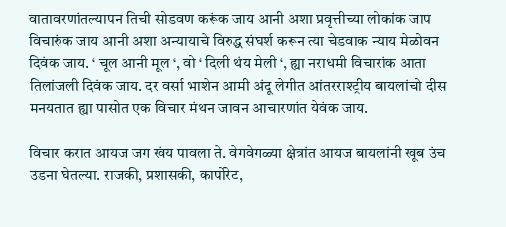वातावरणांतल्यापन तिची सोडवण करूंक जाय आनी अशा प्रवृत्तीच्या लोकांक जाप विचारुंक जाय आनी अशा अन्यायाचे विरुद्ध संघर्श करून त्या चेडवाक न्याय मेळोवन दिवंक जाय. ‘ चूल आनी मूल ‘, वो ‌‘ दिली थंय मेली ‘, ह्या नराधमी विचारांक आता तिलांजली दिवंक जाय. दर वर्सा भाशेन आमी अंदू लेगीत आंतरराश्ट्रीय बायलांचो दीस मनयतात ह्या पासोत एक विचार मंथन जावन आचारणांत येवंक जाय.

विचार करात आयज जग खंय पावला ते. वेगवेगळ्या क्षेत्रांत आयज बायलांनी खूब उंच उडना घेतल्या. राजकी, प्रशासकी, कार्पोरेट,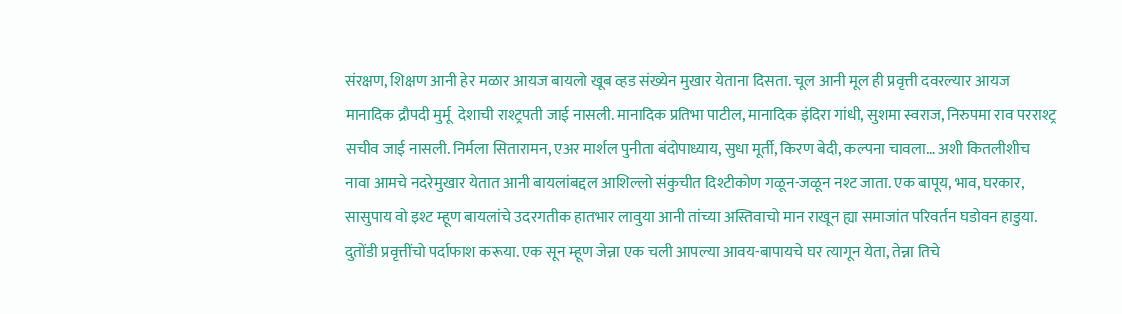संरक्षण, शिक्षण आनी हेर मळार आयज बायलो खूब व्हड संख्येन मुखार येताना दिसता. चूल आनी मूल ही प्रवृत्ती दवरल्यार आयज मानादिक द्रौपदी मुर्मू  देशाची राश्ट्रपती जाई नासली. मानादिक प्रतिभा पाटील, मानादिक इंदिरा गांधी, सुशमा स्वराज, निरुपमा राव परराश्ट्र सचीव जाई नासली. निर्मला सितारामन, एअर मार्शल पुनीता बंदोपाध्याय, सुधा मूर्ती, किरण बेदी, कल्पना चावला… अशी कितलीशीच नावा आमचे नदरेमुखार येतात आनी बायलांबद्दल आशिल्लो संकुचीत दिश्टीकोण गळून-जळून नश्ट जाता. एक बापूय, भाव, घरकार, सासुपाय वो इश्ट म्हूण बायलांचे उदरगतीक हातभार लावुया आनी तांच्या अस्तिवाचो मान राखून ह्या समाजांत परिवर्तन घडोवन हाडुया. दुतोंडी प्रवृत्तींचो पर्दाफाश करूया. एक सून म्हूण जेन्ना एक चली आपल्या आवय-बापायचे घर त्यागून येता, तेन्ना तिचे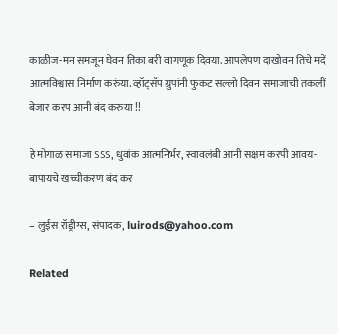काळीज-मन समजून घेवन तिका बरी वागणूक दिवया. आपलेपण दाखोवन तिचे मदें आत्मविश्वास निर्माण करुंया. व्हॉट्सॅप ग्रुपांनी फुकट सल्लो दिवन समाजाची तकलीं बेजार करप आनी बंद करुया !!

हे मोगाळ समाजा ऽऽऽ, धुवांक आत्मनिर्भर, स्वावलंबी आनी सक्षम करपी आवय-बापायचे खच्चीकरण बंद कर

– लुईस रॉड्रीग्स, संपादक, luirods@yahoo.com

Related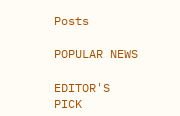Posts

POPULAR NEWS

EDITOR'S PICK